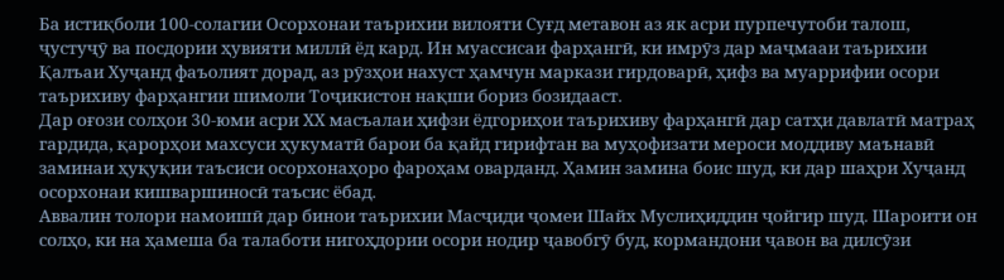Ба истиқболи 100-солагии Осорхонаи таърихии вилояти Суғд метавон аз як асри пурпечутоби талош, ҷустуҷӯ ва посдории ҳувияти миллӣ ёд кард. Ин муассисаи фарҳангӣ, ки имрӯз дар маҷмааи таърихии Қалъаи Хуҷанд фаъолият дорад, аз рӯзҳои нахуст ҳамчун маркази гирдоварӣ, ҳифз ва муаррифии осори таърихиву фарҳангии шимоли Тоҷикистон нақши бориз бозидааст.
Дар оғози солҳои 30-юми асри ХХ масъалаи ҳифзи ёдгориҳои таърихиву фарҳангӣ дар сатҳи давлатӣ матраҳ гардида, қарорҳои махсуси ҳукуматӣ барои ба қайд гирифтан ва муҳофизати мероси моддиву маънавӣ заминаи ҳуқуқии таъсиси осорхонаҳоро фароҳам оварданд. Ҳамин замина боис шуд, ки дар шаҳри Хуҷанд осорхонаи кишваршиносӣ таъсис ёбад.
Аввалин толори намоишӣ дар бинои таърихии Масҷиди ҷомеи Шайх Муслиҳиддин ҷойгир шуд. Шароити он солҳо, ки на ҳамеша ба талаботи нигоҳдории осори нодир ҷавобгӯ буд, кормандони ҷавон ва дилсӯзи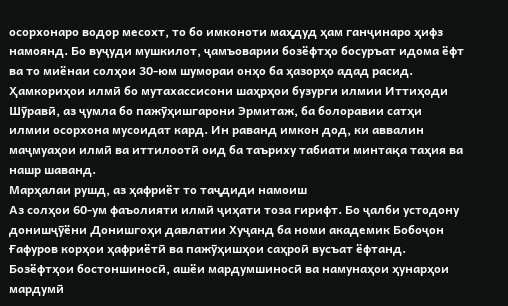осорхонаро водор месохт, то бо имконоти маҳдуд ҳам ганҷинаро ҳифз намоянд. Бо вуҷуди мушкилот, ҷамъоварии бозёфтҳо босуръат идома ёфт ва то миёнаи солҳои 30-юм шумораи онҳо ба ҳазорҳо адад расид.
Ҳамкориҳои илмӣ бо мутахассисони шаҳрҳои бузурги илмии Иттиҳоди Шӯравӣ, аз ҷумла бо пажӯҳишгарони Эрмитаж, ба болоравии сатҳи илмии осорхона мусоидат кард. Ин раванд имкон дод, ки аввалин маҷмуаҳои илмӣ ва иттилоотӣ оид ба таъриху табиати минтақа таҳия ва нашр шаванд.
Марҳалаи рушд, аз ҳафриёт то таҷдиди намоиш
Аз солҳои 60-ум фаъолияти илмӣ ҷиҳати тоза гирифт. Бо ҷалби устодону донишҷӯёни Донишгоҳи давлатии Хуҷанд ба номи академик Бобоҷон Ғафуров корҳои ҳафриётӣ ва пажӯҳишҳои саҳроӣ вусъат ёфтанд. Бозёфтҳои бостоншиносӣ, ашёи мардумшиносӣ ва намунаҳои ҳунарҳои мардумӣ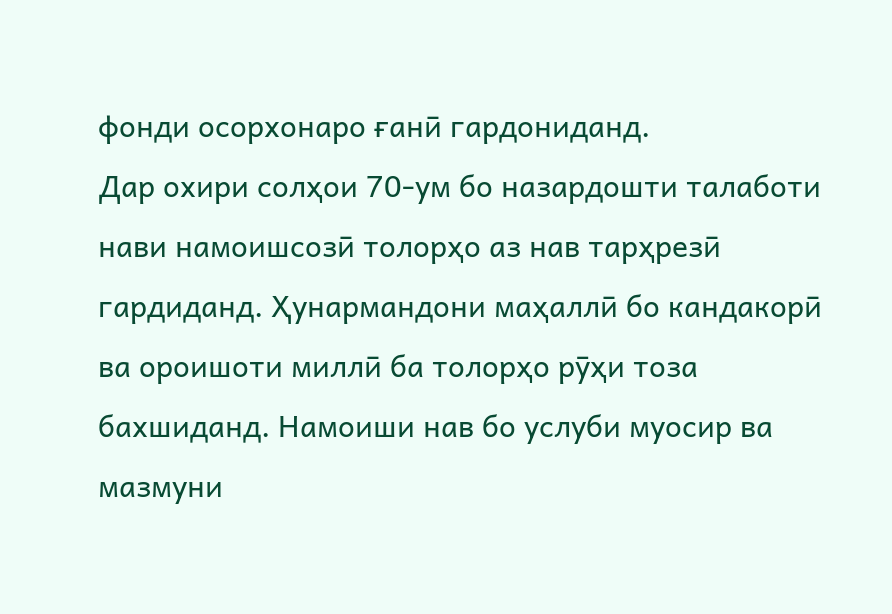фонди осорхонаро ғанӣ гардониданд.
Дар охири солҳои 70-ум бо назардошти талаботи нави намоишсозӣ толорҳо аз нав тарҳрезӣ гардиданд. Ҳунармандони маҳаллӣ бо кандакорӣ ва ороишоти миллӣ ба толорҳо рӯҳи тоза бахшиданд. Намоиши нав бо услуби муосир ва мазмуни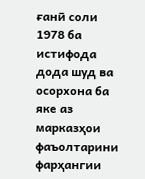ғанӣ соли 1978 ба истифода дода шуд ва осорхона ба яке аз марказҳои фаъолтарини фарҳангии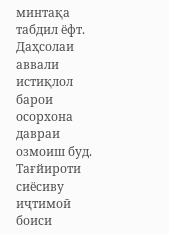минтақа табдил ёфт.
Даҳсолаи аввали истиқлол барои осорхона давраи озмоиш буд. Тағйироти сиёсиву иҷтимоӣ боиси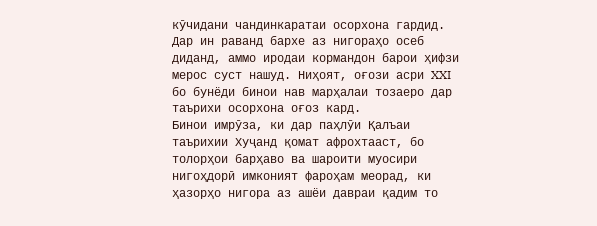кӯчидани чандинкаратаи осорхона гардид. Дар ин раванд бархе аз нигораҳо осеб диданд, аммо иродаи кормандон барои ҳифзи мерос суст нашуд. Ниҳоят, оғози асри XXI бо бунёди бинои нав марҳалаи тозаеро дар таърихи осорхона оғоз кард.
Бинои имрӯза, ки дар паҳлӯи Қалъаи таърихии Хуҷанд қомат афрохтааст, бо толорҳои барҳаво ва шароити муосири нигоҳдорӣ имконият фароҳам меорад, ки ҳазорҳо нигора аз ашёи давраи қадим то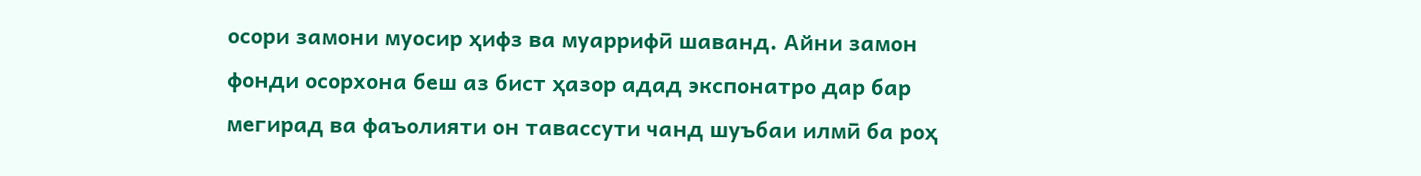осори замони муосир ҳифз ва муаррифӣ шаванд. Айни замон фонди осорхона беш аз бист ҳазор адад экспонатро дар бар мегирад ва фаъолияти он тавассути чанд шуъбаи илмӣ ба роҳ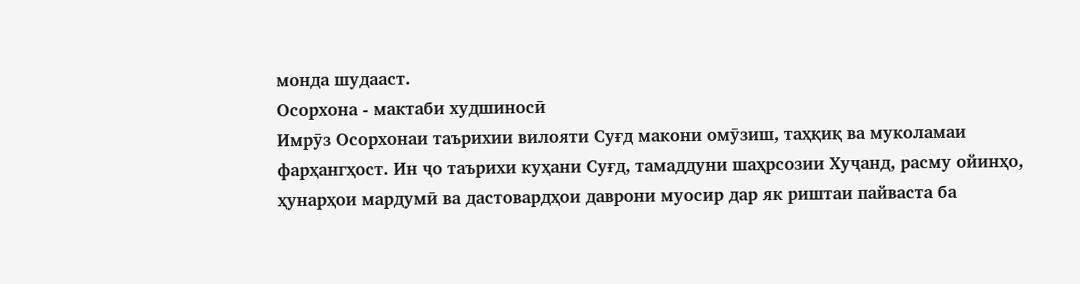монда шудааст.
Осорхона - мактаби худшиносӣ
Имрӯз Осорхонаи таърихии вилояти Суғд макони омӯзиш, таҳқиқ ва муколамаи фарҳангҳост. Ин ҷо таърихи куҳани Суғд, тамаддуни шаҳрсозии Хуҷанд, расму ойинҳо, ҳунарҳои мардумӣ ва дастовардҳои даврони муосир дар як риштаи пайваста ба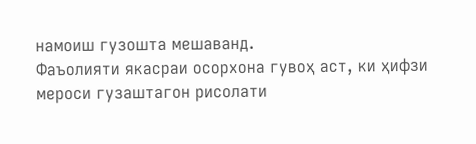намоиш гузошта мешаванд.
Фаъолияти якасраи осорхона гувоҳ аст, ки ҳифзи мероси гузаштагон рисолати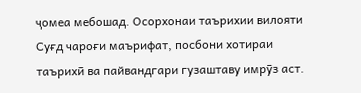ҷомеа мебошад. Осорхонаи таърихии вилояти Суғд чароғи маърифат, посбони хотираи таърихӣ ва пайвандгари гузаштаву имрӯз аст.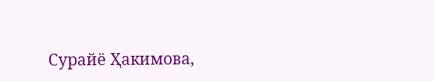Сурайё Ҳакимова,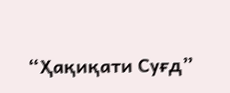“Ҳақиқати Суғд”